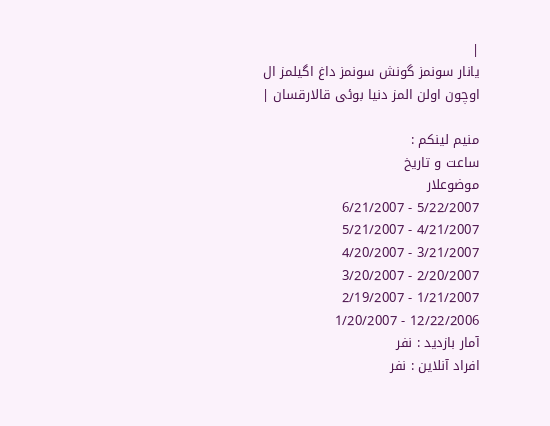|
یانار سونمز گونش سونمز داغ اگیلمز ال اوچون اولن المز دنیا بوئی قالارقسان |

منیم لینکم :
ساعت و تاريخ
موضوعلار
5/22/2007 - 6/21/2007
4/21/2007 - 5/21/2007
3/21/2007 - 4/20/2007
2/20/2007 - 3/20/2007
1/21/2007 - 2/19/2007
12/22/2006 - 1/20/2007
آمار بازدید : نفر
افراد آنلاين : نفر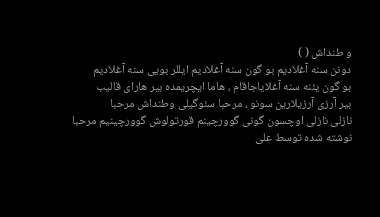و طنداش ( )
دونن سنه آغلادیم بو گون سنه آغلادیم ایللر بویی سنه آغلادیم
بو گون یئنه سنه آغلایاجاقام ، هاما ایچریمده بیر هارای قالیب
بیر آرزی آرزیلارین سونو ، مرحبا سئوگیلی وطنداش مرحبا
نازلی نازلی اوچسون گونی گوورچینم قورتولوش گوورچینیم مرحبا
نوشته شده توسط علی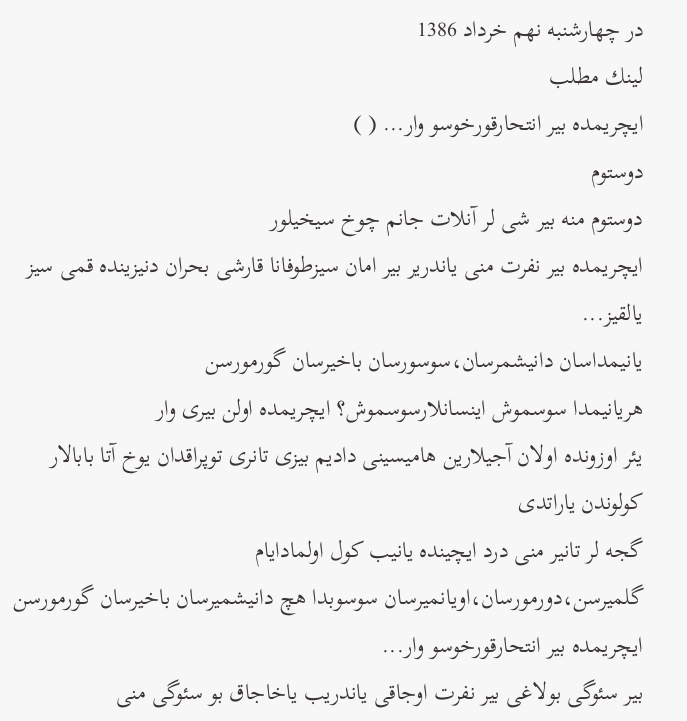در چهارشنبه نهم خرداد 1386
لينك مطلب
ایچریمده بیر انتحارقورخوسو وار... ( )
دوستوم
دوستوم منه بیر شی لر آنلات جانم چوخ سیخیلور
ایچریمده بیر نفرت منی یاندریر بیر امان سیزطوفانا قارشی بحران دنیزینده قمی سیز یالقیز...
یانیمداسان دانیشمرسان،سوسورسان باخیرسان گورمورسن
هریانیمدا سوسموش اینسانلارسوسموش؟ ایچریمده اولن بیری وار
یئر اوزونده اولان آجیلارین هامیسینی دادیم بیزی تانری توپراقدان یوخ آتا بابالار کولوندن یاراتدی
گجه لر تانیر منی درد ایچینده یانیب کول اولمادایام
گلمیرسن،دورمورسان،اویانمیرسان سوسوبدا هچ دانیشمیرسان باخیرسان گورمورسن
ایچریمده بیر انتحارقورخوسو وار...
بیر سئوگی بولاغی بیر نفرت اوجاقی یاندریب یاخاجاق بو سئوگی منی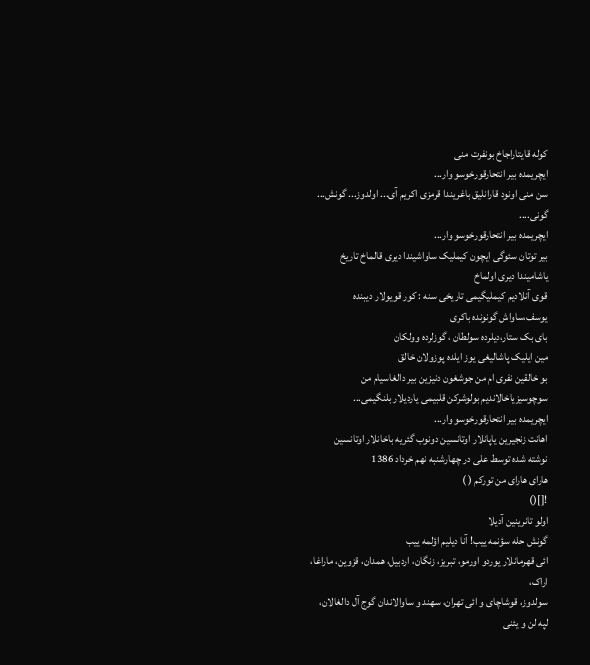کوله قایتاراجاخ بونفرت منی
ایچریمده بیر انتحارقورخوسو وار...
سن منی اونود قارانلیق باغریندا قرمزی اکریم آی... اولدوز... گونش... گونی....
ایچریمده بیر انتحارقورخوسو وار...
بیر توتان سئوگی ایچون کیملیک ساواشیندا دیری قالماخ تاریخ یاشامیندا دیری اولماخ
قوی آنلادیم کیملیگیمی تاریخی سنه : کور قویولار دیبنده یوسف،ساواش گونونده باکری
بای بک ستار،دیلرده سولطان ، گوزلرده وولکان
مین ایلیک پاشالیغی یوز ایلده پوزولان خالق
بو خالقین نفری ام من جوشغون دنیزین بیر دالغاسیام من
سوچوسیزیاخالاندیم بولوشرکن قلبیمی یاردیلار بلنگیمی...
ایچریمده بیر انتحارقورخوسو وار...
اهانت زنجیرین یاپانلار اوتانسین دونوب گئریه باخانلار اوتانسین
نوشته شده توسط علی در چهارشنبه نهم خرداد 1386
هارای هارای من تورکم ( )
![]()
اولو تانرينين آديلا
گونش حله سؤنمه ييب! آنا ديليم اؤلمه ييب
ائی قهرمانلار یوردو اورمو، تبریز، زنگان، اردبیل، همدان، قزوین، ماراغا، اراک،
سولدوز، قوشاچای و ائی تهران، سهند و ساوالاندان گوج آل دالغالان، لپه لن و یئنی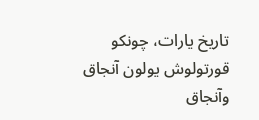تاریخ یارات، چونکو قورتولوش یولون آنجاق وآنجاق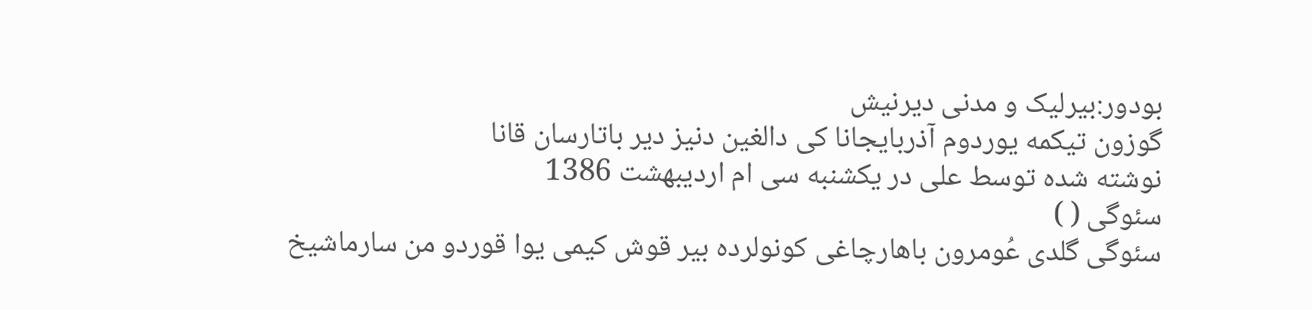بودور:بیرلیک و مدنی دیرنیش
گوزون تیکمه یوردوم آذربایجانا کی دالغین دنیز دیر باتارسان قانا
نوشته شده توسط علی در یکشنبه سی ام اردیبهشت 1386
سئوگی ( )
سئوگی گلدی عُومرون باهارچاغی کونولرده بیر قوش کیمی یوا قوردو من سارماشیخ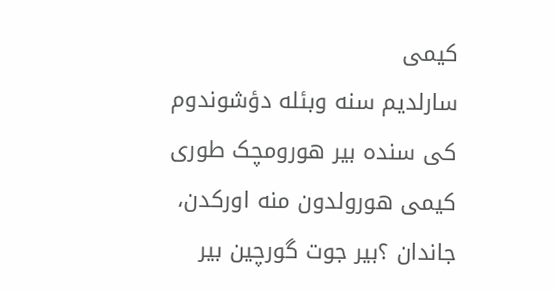کیمی
سارلدیم سنه وبئله دؤشوندوم کی سنده بیر هورومچک طوری کیمی هورولدون منه اورکدن،
جاندان ؟بیر جوت گورچین بیر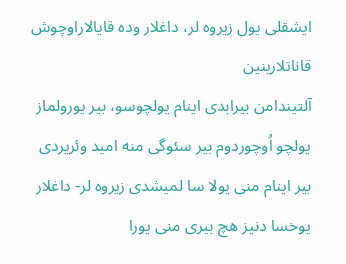ایشقلی یول زیروه لر، داغلار وده قایالاراوچوش قاناتلارینین
آلتیندامن بیرابدی اینام یولچوسو، بیر یورولماز یولچو اُوچوردوم بیر سئوگی منه امید وئریردی
بیر اینام منی یولا سا لمیشدی زیروه لر- داغلار یوخسا دنیز هچ بیری منی یورا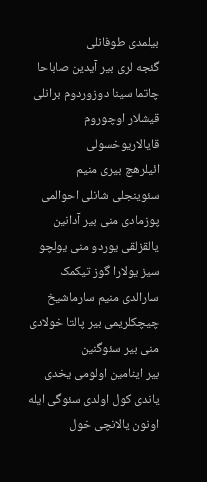بیلمدی طوفانلی
گئجه لری بیر آیدین صاباحا چاتما سینا دوزوردوم برانلی قیشلار اوچوروم قایالاریوخسولی
ائیلرهچ بیری منیم سئوینجلی شانلی احوالمی پوزمادی منی بیر آدانین یالقزلقی یوردو منی یولچو
سیز یولارا گوز تیکمک سارالدی منیم سارماشیخ چیچکلریمی بیر پالتا خولادی منی بیر سئوگنین
بیر اینامین اولومی یخدی یاندی کول اولدی سئوگی ایله اونون یالانچی خول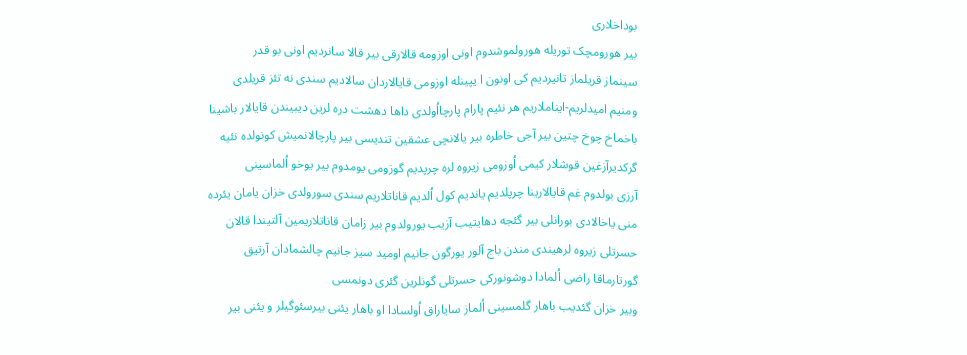بوداخلاری
بیر هورومچک توریله هورولموشدوم اونی اوزومه قالارقی بیر قالا سانردیم اونی بو قدر
سینماز قریلماز تانیردیم کی اونون ا یپینله اوزومی قایالاردان سالادیم سندی نه تئز قریلدی
ومنیم امیدلریم-ایناملاریم هر نئیم پارام پارچااُولدی داها دهشت دره لرین دیبیندن قایالار باشینا
باخماخ چوخ چتین بیر آجی خاطره بیر یالانچی عشقین تندیسی بیر پارچالانمیش کونولده نئیه
گرکدیرآزغین قوشلار کیمی اُوزومی زیروه لره چرپدیم گوزومی یومدوم بیر یوخو اُلماسینی
آرزی بولدوم غم قایالارینا چرپلدیم یاندیم کول اُلدیم قاناتلاریم سندی سورولدی خزان یامان یئرده
منی یاخالادی بورانلی بیر گئجه دهایتیب آزیب یورولدوم بیر زامان قاناتلاریمین آلتیندا قالان
حسرتلی زیروه لرهیندی مندن باج آلور یورگون جانیم اومید سیز جانیم چالشمادان آرتیق
گورتارماقا راضی اُلمادا دوشونورکی حسرتلی گونلرین گئری دونمسی
وبیر خزان گئدیب باهار گلمسینی اُلماز سایاراق اُولسادا او باهار یئنی بیرسئوگیلر و یئنی بیر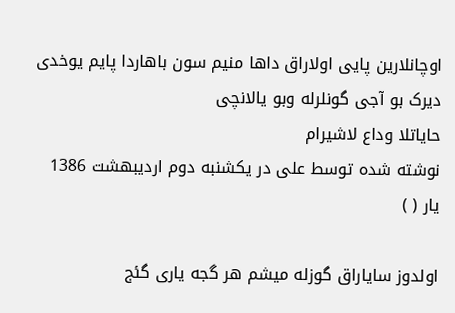اوچانلارین پایی اولاراق داها منیم سون باهاردا پایم یوخدی دیرک بو آجی گونلرله وبو یالانچی
حایاتلا وداع لاشیرام
نوشته شده توسط علی در یکشنبه دوم اردیبهشت 1386
یار ( )

اولدوز سایاراق گوزله میشم هر گجه یاری گئج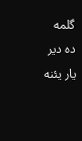گلمه ده دیر یار یئنه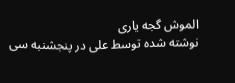الموش گجه یاری
نوشته شده توسط علی در پنجشنبه سی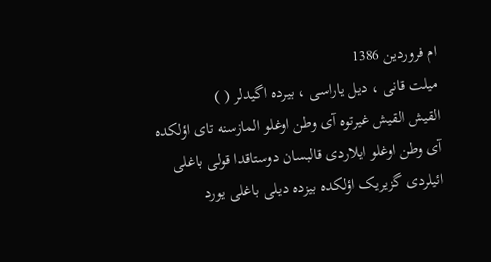ام فروردین 1386
میلت قانی ، دیل یاراسی ، بیرده اگیدلر ( )
القیش القیش غیرتوه آی وطن اوغلو المازسنه تای اؤلکده آی وطن اوغلو ایلاردی قالبسان دوستاقدا قولی باغلی ائیلردی گزیریک اؤلکده بیزده دیلی باغلی یورد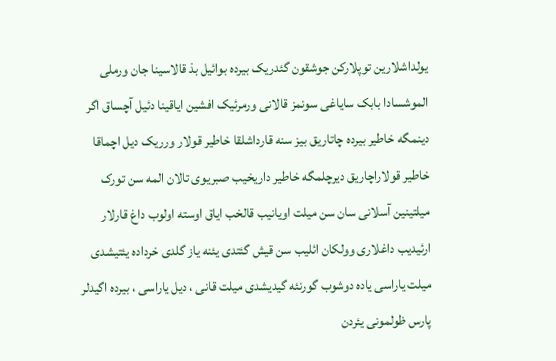یولداشلارین توپلارکن جوشقون گئدریک بیرده بوائیل بذ قالاسینا جان ورملی الموشسادا بابک سایاغی سونمز قالانی ورمرئیک افشین ایاقینا دئیل آچساق اگر دینمگه خاطیر بیرده چاتاریق بیز سنه قارداشلقا خاطیر قولار ورریک دیل اچماقا خاطیر قولاراچاریق دیرچلمگه خاطیر داریخیب صبریوی تالان المه سن تورک میلتینین آسلانی سان سن میلت اویانیب قالخب ایاق اوسته اولوب داغ قارلار ارئیدیب داغلاری وولکان ائلیب سن قیش گئتدی یئنه یاز گلدی خرداده یئتیشدی میلت یاراسی یاده دوشوب گورنئه گیدیشدی میلت قانی ، دیل یاراسی ، بیرده اگیدلر پارس ظولمونی یئردن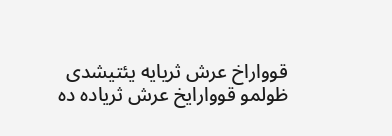قوواراخ عرش ثریایه یئتیشدی ظولمو قووارایخ عرش ثریاده ده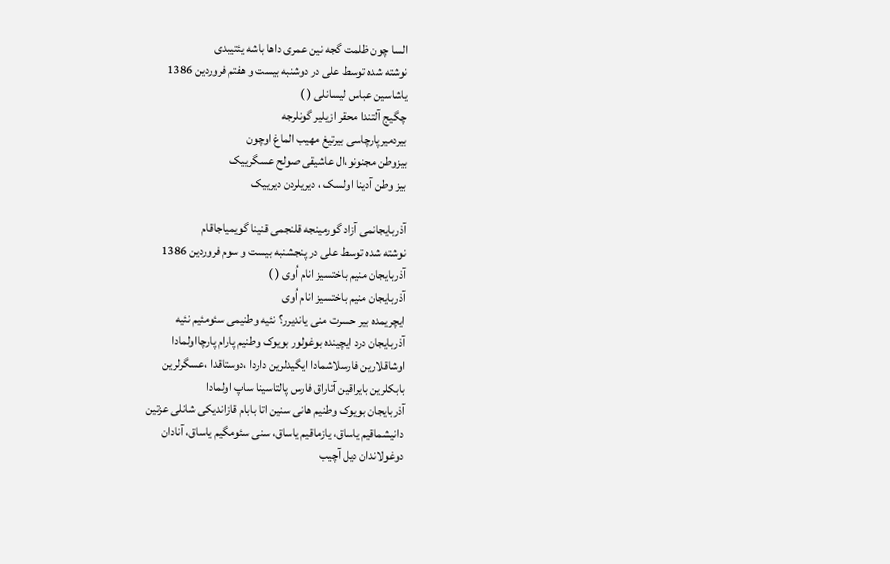السا چون ظلمت گجه نین عمری داها باشه یئتیبدی
نوشته شده توسط علی در دوشنبه بیست و هفتم فروردین 1386
یاشاسین عباس لیسانلی ( )
چگیج آلتندا محقر ازیلیر گونلرجه
بیردمیرپارچاسی بیرتیغ مهیب الماغ اوچون
بیزوطن مجنونو،ال عاشیقی صولح عسگرییک
بیز وطن آدینا اولسک ، دیریلردن دیرییک

آذربایجانمی آزاد گورمینجه قلنجمی قنینا گویمیاجاقام
نوشته شده توسط علی در پنجشنبه بیست و سوم فروردین 1386
آذربایجان منیم باختسیز انام اُوی ( )
آذربایجان منیم باختسیز انام اُوی
ایچریمده بیر حسرت منی یاندیرر؟ نئیه وطنیمی سئومئیم نئیه
آذربایجان درد ایچینده بوغولور بویوک وطنیم پارام پارچااولمادا
اوشاقلارین فارسلاشمادا ایگیدلرین داردا ،دوستاقدا ،عسگرلرین
بابکلرین بایراقین آتاراق فارس پالتاسینا ساپ اولمادا
آذربایجان بویوک وطنیم هانی سنین اتا بابام قازاندیکی شانلی عزتین
دانیشماقیم یاساق، یازماقیم یاساق، سنی سئومگیم یاساق، آنادان
دوغولاندان دیل آچیب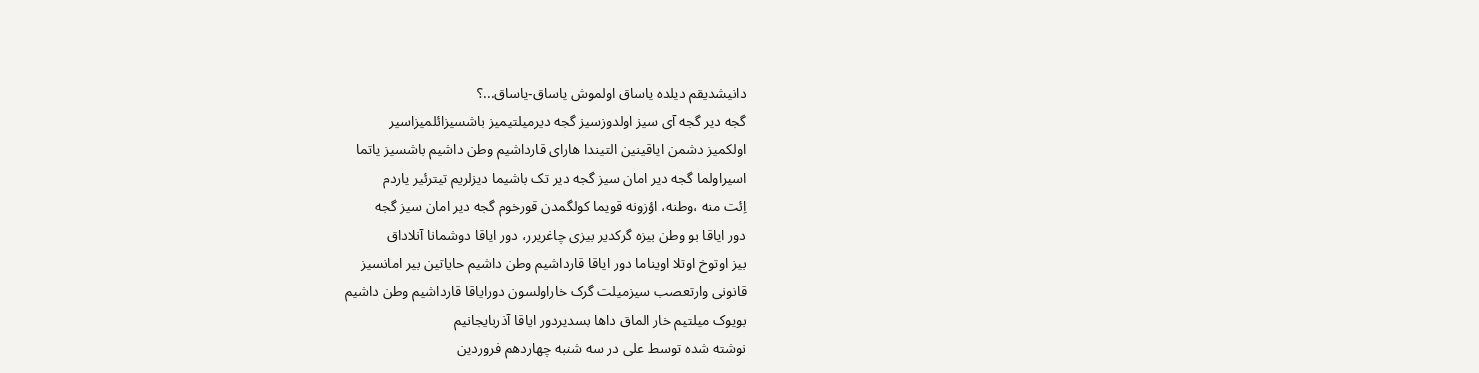دانیشدیقم دیلده یاساق اولموش یاساق-یاساق...؟
گجه دیر گجه آی سیز اولدوزسیز گجه دیرمیلتیمیز باشسیزائلمیزاسیر
اولکمیز دشمن ایاقینین التیندا هارای قارداشیم وطن داشیم باشسیز یاتما
اسیراولما گجه دیر امان سیز گجه دیر تک باشیما دیزلریم تیترئیر یاردم
اِئت منه ،وطنه، اؤزونه قویما کولگمدن قورخوم گجه دیر امان سیز گجه
دور ایاقا بو وطن بیزه گرکدیر بیزی چاغریرر، دور ایاقا دوشمانا آنلاداق
بیز اوتوخ اوتلا اویناما دور ایاقا قارداشیم وطن داشیم حایاتین بیر امانسیز
قانونی وارتعصب سیزمیلت گرک خاراولسون دورایاقا قارداشیم وطن داشیم
بویوک میلتیم خار الماق داها بسدیردور ایاقا آذربایجانیم
نوشته شده توسط علی در سه شنبه چهاردهم فروردین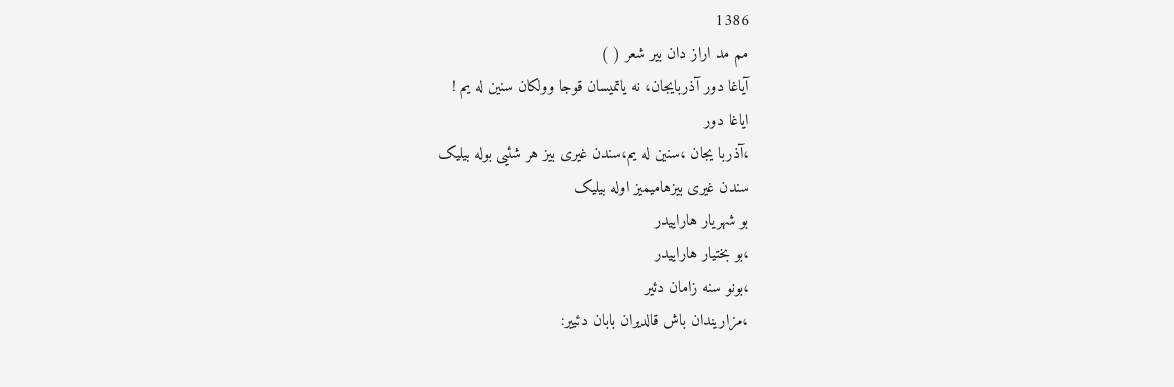1386
مم مد اراز دان بیر شعر ( )
آیاغا دور آذربایجان، نه یاتمیسان قوجا وولکان سنین له یم !
ایاغا دور
،آذربا یجان ،سنین له یم،سندن غیری بیز هر شئیی بوله بیلیک
سندن غیری بیزهامیمیز اوله بیلیک
بو شهریار هاراییدر
،بو بختیار هاراییدر
،بونو سنه زامان دئیر
،مزاریندان باش قالدیران بابان دئییر: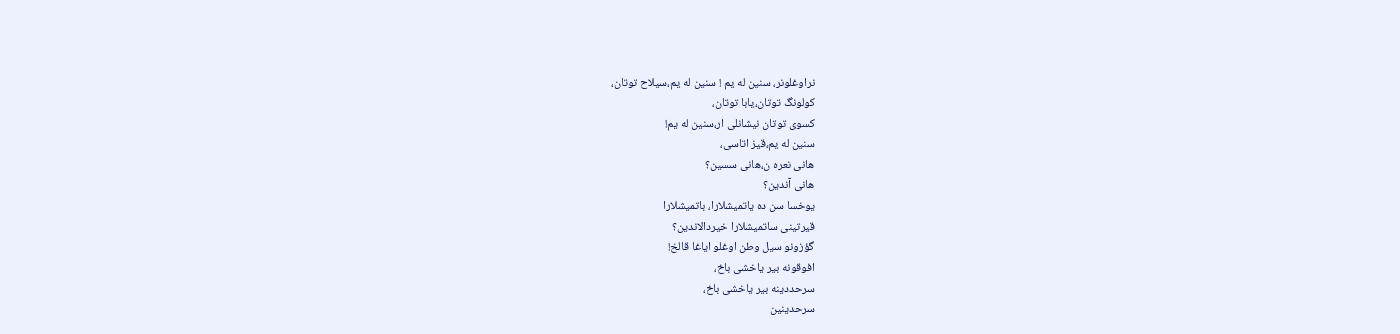نراوغلونر، سنین له یم ! سنین له یم،سیلاح توتان،
کولونگ توتان،یابا توتان،
کسوی توتان نیشانلی ار،سنین له یم!
سنین له یم،قیز اتاسی،
هانی نعره ن،هانی سسین؟
هانی آندین؟
یوخسا سن ده یاتمیشلارا، باتمیشلارا
قیرتینی ساتمیشلارا خیردالاندین؟
گؤزونو سیل وطن اوغلو ایاغا قالخ!
افوقونه بیر یاخشی باخ،
سرحددینه بیر یاخشی باخ،
سرحدینین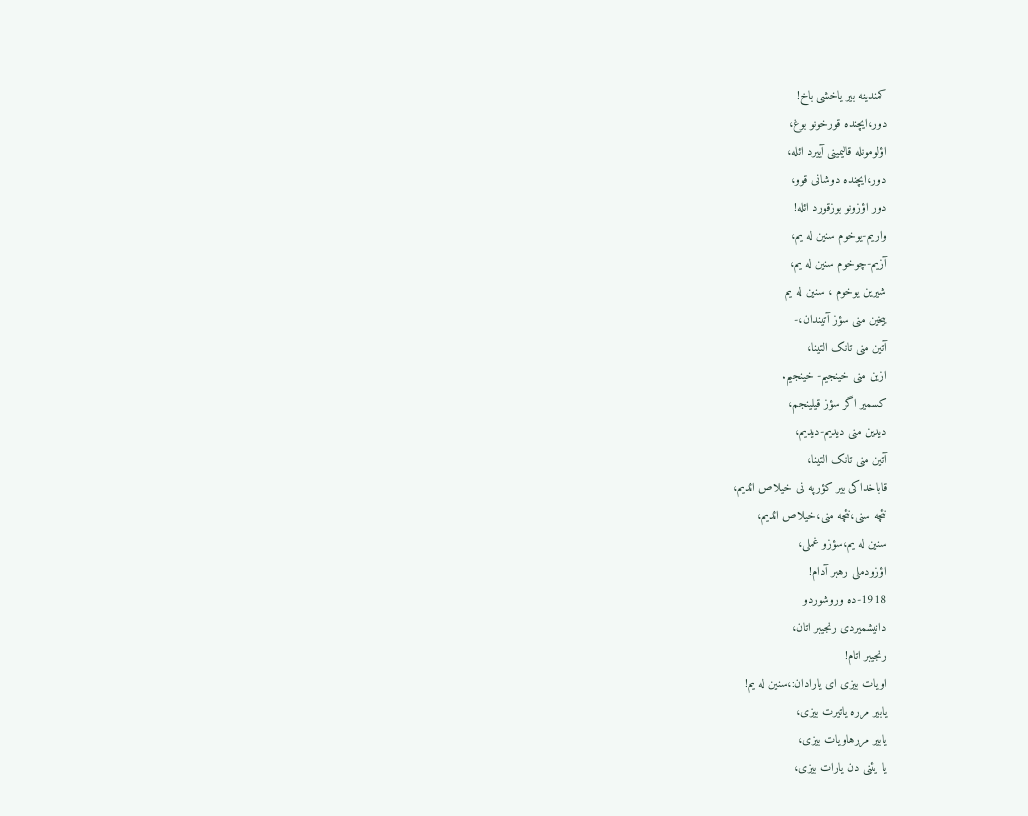کمندینه بیر یاخشی باخ!
دور،ایچنده قورخونو بوغ،
اؤلومونله قالیمینی آییرد ائله،
دور،ایچنده دوشانی قوو،
دور اؤزونو بوزقورد ائله!
واریم-یوخوم سنین له یم،
آزیم-چوخوم سنین له یم،
شیرین یوخوم ، سنین له یم
ییخین منی سؤز آتیندان،-
آتین منی تانک التینا،
ازین منی خینجیم- خینجیم.
کسمیر اگر سؤز قیلینجم،
دیدین منی دیدیم-دیدیم،
آتین منی تانک التینا،
قاباخداکی بیر کؤرپه نی خیلاص ائدیم،
نئچه سنی،نئچه منی،خیلاص ائدیم،
سنین له یم،سؤزو غملی،
اؤزودملی رهبر آدام!
1918-ده وروشوردو
دانیشمیردی رنجیبر اتان،
رنجیبر اتام!
اویات بیزی ای یارادان:،سنین له یم!
یابیر مرره یاتیرت بیزی،
یابیر مررهاویات بیزی،
یا یئنی دن یارات بیزی،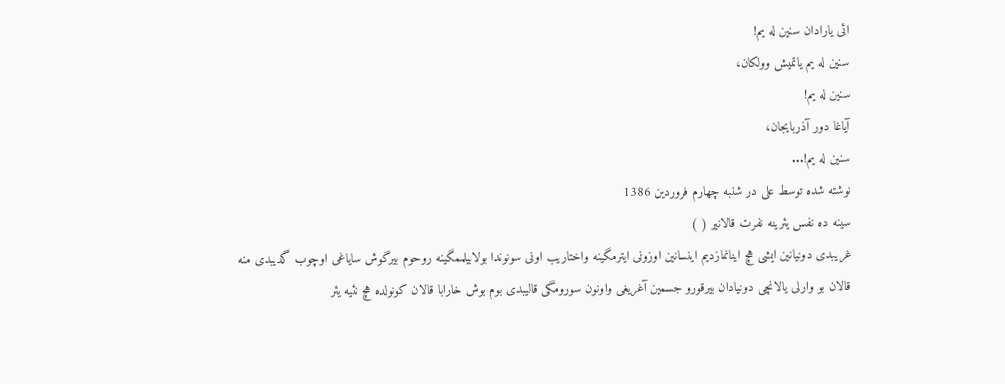ائی یارادان سنین له یم!
سنین له یم یاتمیش وولکان،
سنین له یم!
آیاغا دور آذربایجان،
سنین له یم!...
نوشته شده توسط علی در شنبه چهارم فروردین 1386
سینه ده نفس یئرینه نفرت قالانیر ( )
غریبدی دونیانین ایشی هچ اینانمازدیم اینسانین اوزونی ایترمگینه واختاریب اونی سونوندا بولابیلممگینه روحوم بیرگوش سایاغی اوچوب گدیبدی منه قالان بو وارلی یالانچی دونیادان بیرقورو جسمین آغریغی واونون سورومگی قالیبدی بوم بوش خارابا قالان کونولده هچ نئیه یئر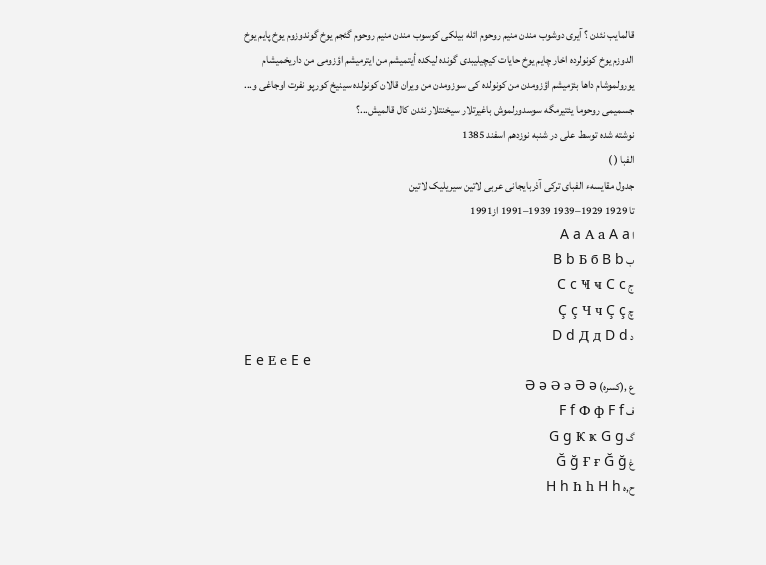قالمایب نئدن ؟ آیری دوشوب مندن منیم روحوم ائله بیلکی کوسوب مندن منیم روحوم گئجم یوخ گوندوزوم یوخ پایم یوخ الدوزم یوخ کونولرده اخار چایم یوخ حایات کیچیلیبدی گونده لیکده أیتمیشم من ایترمیشم اؤزومی من داریخمیشام یورولموشام داها بئزمیشم اؤزومدن من کونولده کی سوزومدن من ویران قالان کونولده سینیخ کورپو نفرت اوجاغی و... جسمیمی روحوما یئتیرمگه سوسدورلموش باغیرتلار سیخنتلار نئدن کال قالمیش...؟
نوشته شده توسط علی در شنبه نوزدهم اسفند 1385
الفبا ( )
جدول مقایسهء الفبای ترکی آذربایجانی عربی لاتین سیریلیک لاتین
تا 1929 1929–1939 1939–1991 از1991
ا A a А а A a
ب B b Б б B b
ج C c Ҹ ҹ C c
چ Ç ç Ч ч Ç ç
د D d Д д D d
E e Е е E e
ع ,(کسره) Ə ə Ә ә Ə ə
ف F f Ф ф F f
گ G g Ҝ ҝ G g
غ Ğ ğ Ғ ғ Ğ ğ
ح,ه H h Һ һ H h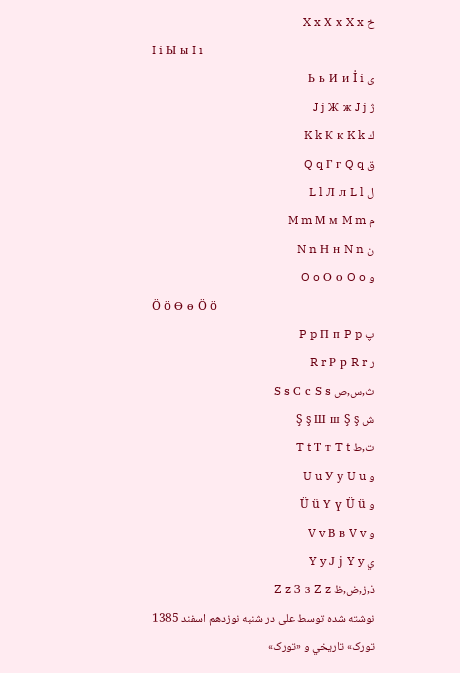خ X x Х х X x
I i Ы ы I ı
ی Ь ь И и İ i
ژ J j Ж ж J j
ك K k К к K k
ق Q q Г г Q q
ل L l Л л L l
م M m М м M m
ن N n Н н N n
و O o О о O o
Ö ö Ө ө Ö ö
پ P p П п P p
ر R r Р р R r
ث,س,ص S s С с S s
ش Ş ş Ш ш Ş ş
ت,ط T t Т т T t
و U u У у U u
و Ü ü Ү ү Ü ü
و V v В в V v
ي Y y Ј ј Y y
ذ,ز,ض,ظ Z z З з Z z
نوشته شده توسط علی در شنبه نوزدهم اسفند 1385
تورک» تاريخي و «تورک»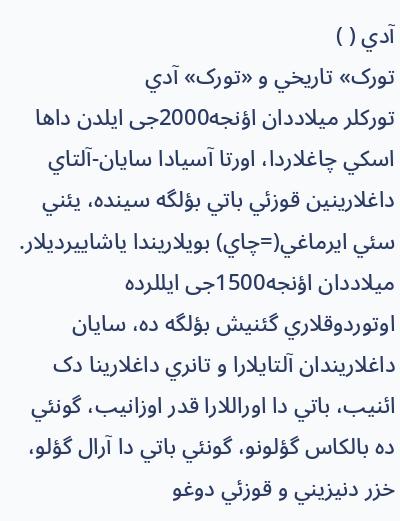آدي ( )
تورک» تاريخي و «تورک» آدي
تورکلر ميلاددان اؤنجه2000جی ايلدن داها اسکي چاغلاردا، اورتا آسيادا سايان-آلتاي داغلارينين قوزئي باتي بؤلگه سينده، يئني سئي ايرماغي(=چاي) بويلاريندا ياشاييرديلار. ميلاددان اؤنجه1500جی ايللرده اوتوردوقلاري گئنيش بؤلگه ده، سايان داغلاريندان آلتايلارا و تانري داغلارينا دک ائنيب، باتي دا اوراللارا قدر اوزانيب، گونئي ده بالکاس گؤلونو، گونئي باتي دا آرال گؤلو، خزر دنيزيني و قوزئي دوغو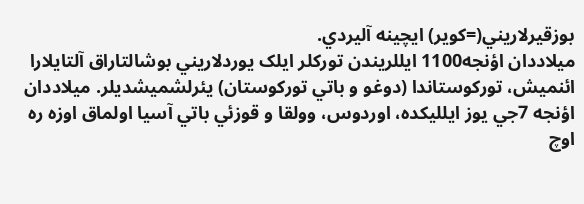بوزقيرلاريني(=کوير) ايچينه آليردي.
ميلاددان اؤنجه1100 ايللريندن تورکلر ايلک يوردلاريني بوشالتاراق آلتايلارا ائنميش، تورکوستاندا (دوغو و باتي تورکوستان) يئرلشميشديلر. ميلاددان اؤنجه 7جي يوز ايلليکده، اوردوس، وولقا و قوزئي باتي آسيا اولماق اوزه ره اوچ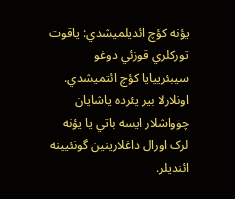يؤنه کؤچ ائديلميشدي: ياقوت تورکلري قوزئي دوغو سيبئرييايا کؤچ ائتميشدي. اونلارلا بير يئرده ياشايان چوواشلار ايسه باتي يا يؤنه لرک اورال داغلارينين گونئيينه ائنديلر.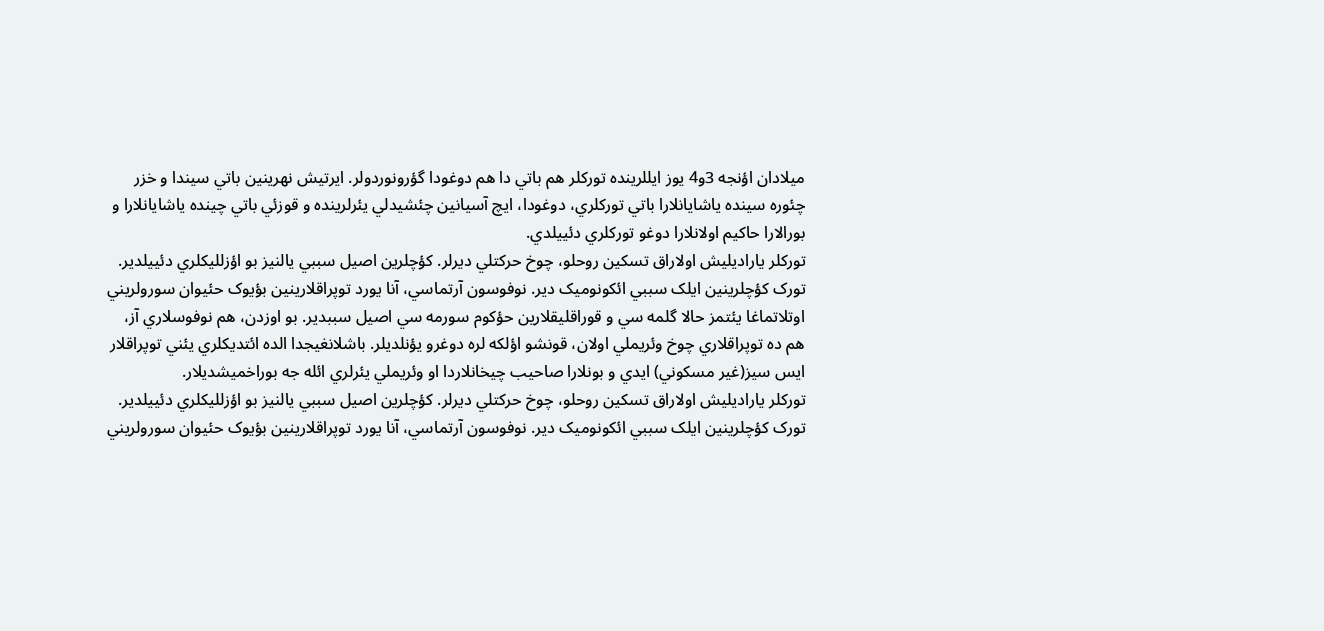ميلادان اؤنجه 3و4 يوز ايللرينده تورکلر هم باتي دا هم دوغودا گؤرونوردولر. ايرتيش نهرينين باتي سيندا و خزر چئوره سينده ياشايانلارا باتي تورکلري، دوغودا، ايچ آسيانين چئشيدلي يئرلرينده و قوزئي باتي چينده ياشايانلارا و بورالارا حاکيم اولانلارا دوغو تورکلري دئييلدي.
تورکلر ياراديليش اولاراق تسکين روحلو، چوخ حرکتلي ديرلر. کؤچلرين اصيل سببي يالنيز بو اؤزلليکلري دئييلدير. تورک کؤچلرينين ايلک سببي ائکونوميک دير. نوفوسون آرتماسي، آنا يورد توپراقلارينين بؤيوک حئيوان سورولريني اوتلاتماغا يئتمز حالا گلمه سي و قوراقليقلارين حؤکوم سورمه سي اصيل سببدير. بو اوزدن، هم نوفوسلاري آز، هم ده توپراقلاري چوخ وئريملي اولان، قونشو اؤلکه لره دوغرو يؤنلديلر. باشلانغيجدا الده ائتديکلري يئني توپراقلار ايس سيز(غير مسکوني) ايدي و بونلارا صاحيب چيخانلاردا او وئريملي يئرلري ائله جه بوراخميشديلار.
تورکلر ياراديليش اولاراق تسکين روحلو، چوخ حرکتلي ديرلر. کؤچلرين اصيل سببي يالنيز بو اؤزلليکلري دئييلدير. تورک کؤچلرينين ايلک سببي ائکونوميک دير. نوفوسون آرتماسي، آنا يورد توپراقلارينين بؤيوک حئيوان سورولريني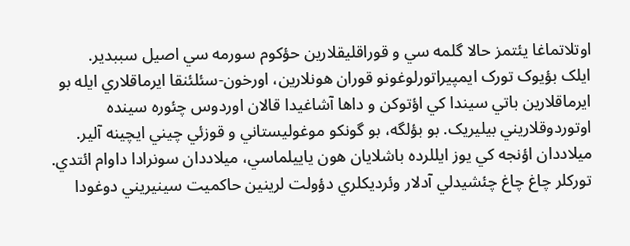اوتلاتماغا يئتمز حالا گلمه سي و قوراقليقلارين حؤکوم سورمه سي اصيل سببدير.
ايلک بؤيوک تورک ايمپيراتورلوغونو قوران هونلارين، اورخون-سئلئنقا ايرماقلاري ايله بو ايرماقلارين باتي سيندا کي اؤتوکن و داها آشاغيدا قالان اوردوس چئوره سينده اوتوردوقلاريني بيليريک. بو بؤلگه، بو گونکو موغوليستاني و قوزئي چيني ايچينه آلير. ميلاددان اؤنجه کي يوز ايللرده باشلايان هون ياييلماسي، ميلاددان سونرادا داوام ائتدي. تورکلر چاغ چاغ چئشيدلي آدلار وئرديکلري دؤولت لرينين حاکميت سينيريني دوغودا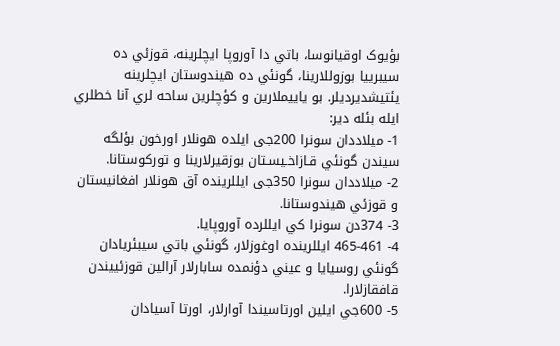بؤيوک اوقيانوسا، باتي دا آوروپا ايچلرينه، قوزئي ده سيبرييا بوزوللارينا، گونئي ده هيندوستان ايچلرينه يئتيشديرديلر. بو ياييملارين و کؤچلرين ساحه لري آنا خطلري ايله بئله دير:
1- ميلاددان سونرا 200جی ايلده هونلار اورخون بؤلگه سيندن گونئي قـازاخـيسـتان بوزقيرلارينا و تورکوستانا.
2- ميلاددان سونرا 350جی ايللرينده آق هونلار افغانيستان و قوزئي هيندوستانا.
3- 374دن سونرا کي ايللرده آوروپايا.
4- 465-461 ايللرينده اوغوزلار، گونئي باتي سيبئريادان گونئي روسيايا و عيني دؤنمده سابارلار آرالين قوزئييندن قافقازلارا.
5- 600جي ايلين اورتاسيندا آوارلار، اورتا آسيادان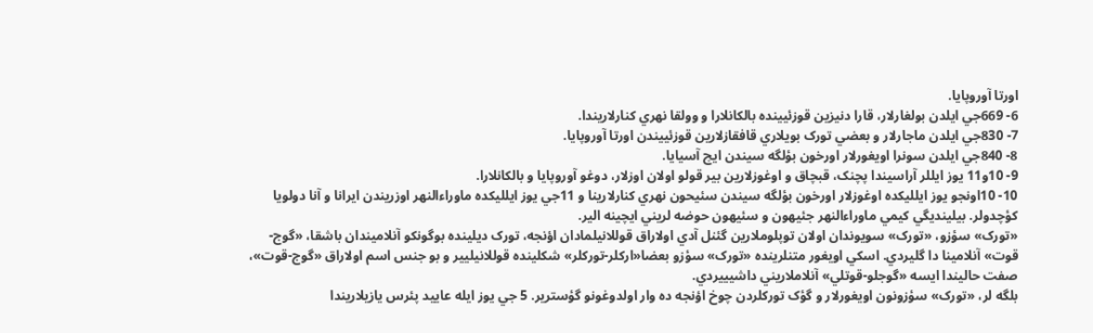اورتا آوروپايا.
6- 669جي ايلدن بولغارلار، قارا دنيزين قوزئيينده بالکانلارا و وولقا نهري کنارلاريندا.
7- 830جي ايلدن ماجارلار و بعضي تورک بويلاري قافقازلارين قوزئييندن اورتا آوروپايا.
8- 840جي ايلدن سونرا اويغورلار اورخون بؤلگه سيندن ايچ آسيايا.
9- 10و11 يوز ايللر آراسيندا پچنک، قبچاق و اوغوزلارين بير قولو اولان اوزلار، دوغو آوروپايا و بالکانلارا.
10- 10اونجو يوز ايلليکده اوغوزلار اورخون بؤلگه سيندن سئيحون نهري کنارلارينا و 11جي يوز ايلليکده ماوراءالنهر اوزريندن ايرانا و آنا دولويا کؤچدولر. بيلينديگي کيمي ماوراءالنهر جئيهون و سئيهون حوضه لريني ايچينه الير.
«تورک» سؤزو، «تورک» سويوندان اولان توپلوملارين گئنل آدي اولاراق قوللانيلمادان اؤنجه، تورک ديلينده بوگونکو آنلاميندان باشقا، «گوج-قوت» آنلامينا دا گليردي. اسکي اويغور متنلرينده «تورک» سؤزو بعضا«ارکلر-تورکلر» شکلينده قوللانيليير و بو جنس اسم اولاراق «گوج-قوت»، صفت حاليندا ايسه «گوجلو-قوتلي» آنلاملاريني داشيييردي.
بلگه لر، «تورک» سؤزونون اويغورلار و گؤک تورکلردن چوخ اؤنجه ده وار اولدوغونو گؤسترير. 5 جي يوز ايله عاييد پئرس يازيلاريندا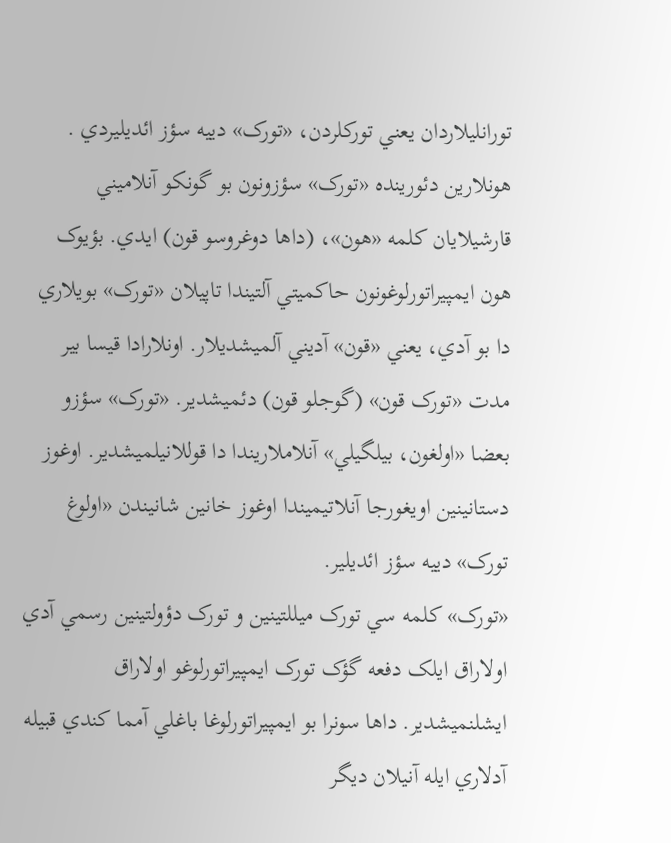تورانليلاردان يعني تورکلردن، «تورک» دييه سؤز ائديليردي .
هونلارين دئورينده «تورک» سؤزونون بو گونکو آنلاميني قارشيلايان کلمه «هون»، (داها دوغروسو قون) ايدي. بؤيوک هون ايمپيراتورلوغونون حاکميتي آلتيندا تاپيلان «تورک» بويلاري دا بو آدي، يعني «قون» آديني آلميشديلار. اونلارادا قيسا بير مدت «تورک قون» (گوجلو قون) دئميشدير. «تورک» سؤزو بعضا «اولغون، بيلگيلي» آنلاملاريندا دا قوللانيلميشدير. اوغوز دستانينين اويغورجا آنلاتيميندا اوغوز خانين شانيندن «اولوغ تورک» دييه سؤز ائديلير.
«تورک» کلمه سي تورک ميللتينين و تورک دؤولتينين رسمي آدي اولاراق ايلک دفعه گؤک تورک ايمپيراتورلوغو اولاراق ايشلنميشدير. داها سونرا بو ايمپيراتورلوغا باغلي آمما کندي قبيله آدلاري ايله آنيلان ديگر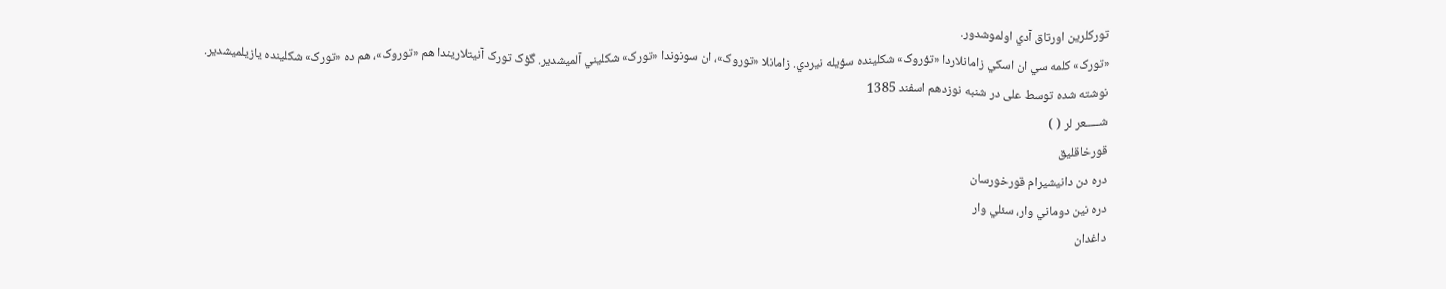تورکلرين اورتاق آدي اولموشدور.
«تورک» کلمه سي ان اسکي زامانلاردا «تؤروک» شکلينده سؤيله نيردي. زامانلا «توروک»، ان سونوندا «تورک» شکليني آلميشدير. گؤک تورک آنيتلاريندا هم «توروک»، هم ده «تورک» شکلينده يازيلميشدير.
نوشته شده توسط علی در شنبه نوزدهم اسفند 1385
شـــــعر لر ( )
قورخاقليق
دره دن دانيشيرام قورخورسان
دره نين دوماني وار، سئلي وار
داغدان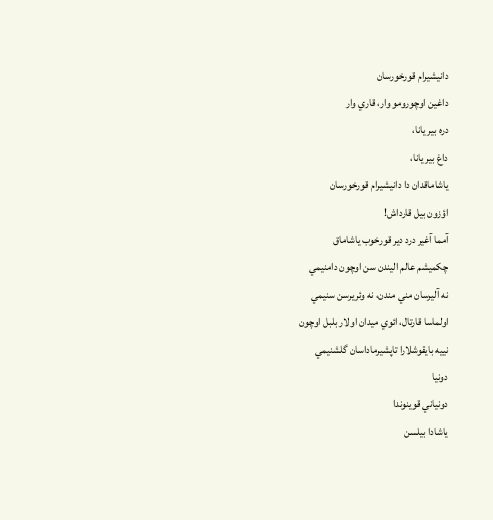دانيشيرام قورخورسان
داغين اوچورومو وار، قاري وار
دره بير يانا،
داغ بير يانا،
ياشاماقدان دا دانيشيرام قورخورسان
اؤزون بيل قارداش!
آمما آغير درد دير قورخوب ياشاماق
چکميشم عالم اليندن سن اوچون دامنيمي
نه آليرسان مني مندن، نه وئريرسن سنيمي
اولماسا قارتال، ائوي ميدان اولار بلبل اوچون
نييه بايقوشلارا تاپشيرماداسان گلشنيمي
دونيا
دونياني قوينوندا
ياشادا بيلسن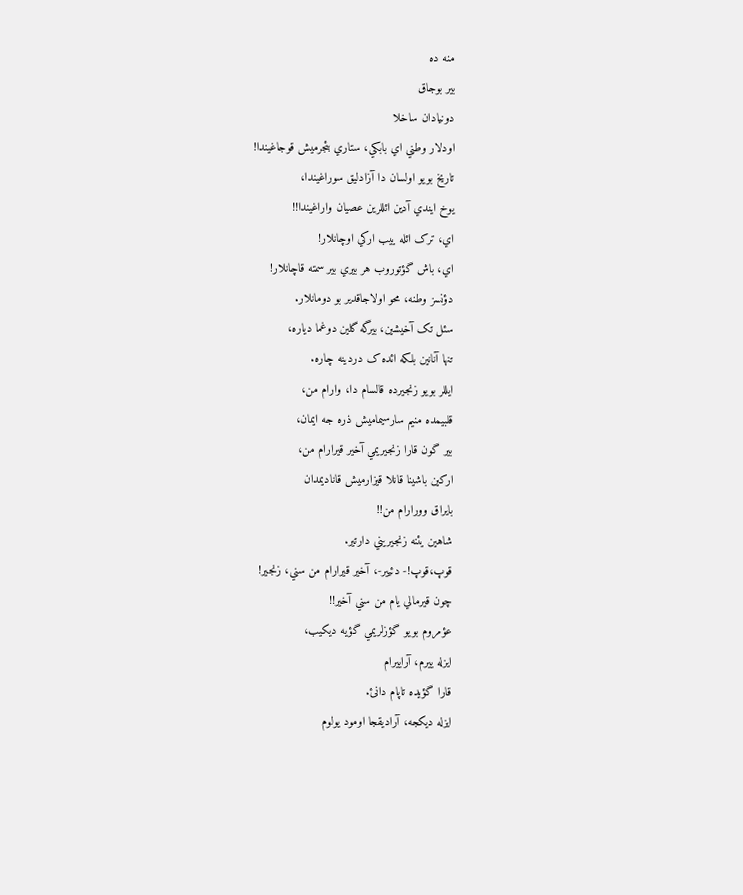منه ده
بير بوجاق
دونيادان ساخلا
اودلار وطني اي بابکي، ستاري بئجرميش قوجاغيندا!
تاريخ بويو اولسان دا آزادليق سوراغيندا،
يوخ ايندي آدين ائللرين عصيان واراغيندا!!
اي، ترک ائله ييب ارکي اوچانلار!
اي، باش گؤتوروب هر بيري بير سمته قاچانلار!
دؤنسز وطنه، محو اولاجاقدير بو دومانلار.
سئل تک آخيشين، بيرگه گلين دوغما دياره،
تنها آنانين بلکه ائده ک دردينه چاره.
ايللر بويو زنجيرده قالسام دا، وارام من،
قلبيمده منيم سارسيماميش ذره جه ايمان،
بير گون قارا زنجيريمي آخير قيرارام من،
ارکين باشينا قانلا قيزارميش قاناديمدان
بايراق وورارام من!!
شاهين يئنه زنجيريني دارتير.
قوپ،قوپ!- دئيير-، آخير قيرارام من سني، زنجير!
چون قيرمالي يام من سني آخير!!
عؤمروم بويو گؤزلريمي گؤيه ديکيب،
ايزله ييرم، آراييرام
قارا گؤيده تاپام دانئ.
ايزله ديکجه، آراديقجا اومود يولوم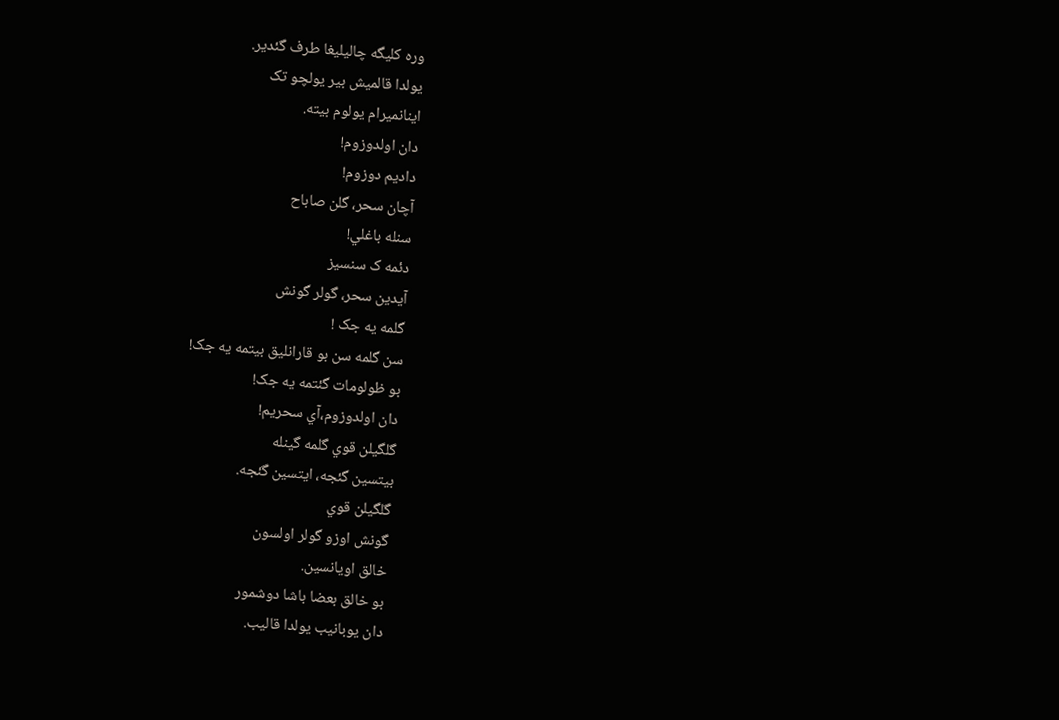وره کليگه چاليليغا طرف گئدير.
يولدا قالميش بير يولچو تک
اينانميرام يولوم بيته.
دان اولدوزوم!
داديم دوزوم!
آچان سحر، گلن صاباح
سنله باغلي!
دئمه ک سنسيز
آيدين سحر، گولر گونش
گلمه يه جک !
سن گلمه سن بو قارانليق بيتمه يه جک!
بو ظولومات گئتمه يه جک!
دان اولدوزوم،آي سحريم!
گلگيلن قوي گلمه گينله
بيتسين گئجه، ايتسين گئجه.
گلگيلن قوي
گونش اوزو گولر اولسون
خالق اويانسين.
بو خالق بعضا باشا دوشمور
دان يوبانيب يولدا قاليب.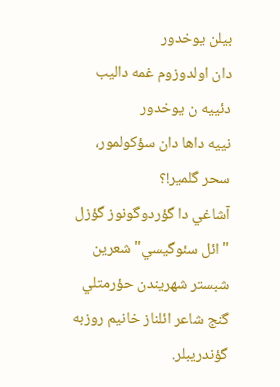بيلن يوخدور
دان اولدوزوم غمه داليب
دئييه ن يوخدور
نييه داها دان سؤکولمور،
سحر گلمير!؟
آشاغي دا گؤردوگونوز گؤزل "ائل سئوگيسي" شعرين شبستر شهريندن حؤرمتلي گنج شاعر ائلناز خانيم روزبه گؤندريبلر.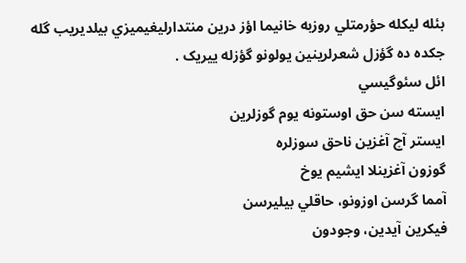بئله ليکله حؤرمتلي روزبه خانيما اؤز درين منتدارليغيميزي بيلديريب گله جکده ده گؤزل شعرلرينين يولونو گؤزله ييريک .
ائل سئوگيسي
ايسته سن حق اوستونه يوم گوزلرين
ايستر آچ آغزين ناحق سوزلره
گوزون آغزينلا ايشيم يوخ
آمما گرسن اوزونو، حاقلي بيليرسن
فيکرين آيدين، وجودون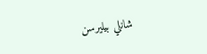شانلي بيليرسن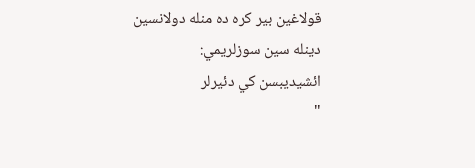قولاغين بير کره ده منله دولانسين
دينله سين سوزلريمي:
ائشيديبسن کي دئيرلر
"